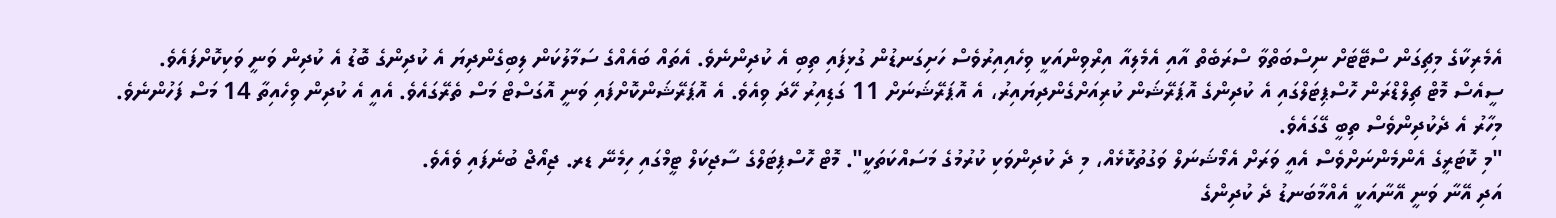އެމެރިކާގެ މިޗިގަން ސްޓޭޓަށް ނިސްބަތްވާ ސްރަބެތް އާއި އެމެލިއާ އިރްވިންއަކީ ވިހެއިއިރުވެސް ހަށިގަނޑުން ގުޅިފައި ތިބި އެ ކުދިންނެވެ. އެތައް ބައެއްގެ ސަމާލުކަން ލިބިގެންދިޔަ އެ ކުދިންގެ ބޮޑު އެ ކުދިން ވަނީ ވަކިކޮށްފައެވެ.
ސީއެސް މޮޓް ޗިލްޑްރަން ހޮސްޕިޓަލްގައި އެ ކުދިންގެ އޮޕަރޭޝަން ކުރިއަށްގެންދިޔައިރު، އެ އޮޕަރޭޝަނަށް 11 ގަޑިއިރު ހޭދަ ވިއެވެ. އެ އޮޕަރޭޝަންކޮށްފައި ވަނީ އޮގަސްޓް މަސް ތެރޭގައެވެ. އެއީ އެ ކުދިން ވިހެއިތާ 14 މަސް ފަހުންނެވެ.
މިހާރު އެ ދެކުދިންވެސް ތިބީ ގޭގައެވެ.
"މި ކޮޓަރީގެ އެންމެންނަށްވެސް އެއީ ވަރަށް އެމޯޝަނަލް ވަގުތުކޮޅެއް، މި ދެ ކުދިންވަކި ކުރުމުގެ މަސައްކަތަކީ". މޮޓް ހޮސްޕިޓަލްގެ ސާޖިކަލް ޓީމްގައި ހިމެނޭ ޑރ. ޖިއޯޖް ބުނެފައި ވެއެވެ.
އަދި އޭނާ ވަނީ އޭނާއަކީ އެއްމާބަނޑު ދެ ކުދިންގެ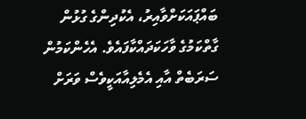ބައްޕައަކަށްވާއިރު، އެކުދިންގެ ގުޅުން ގާތްކަމުގެ ވާހަކަދައްކާފައެވެ. އެހެންކަމުން ސަރަބެތް އާއި އެމެލިއާއަކީވެސް ވަރަށް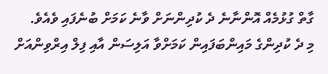ގާތް ގުޅުމެއް އޮންނާނެ ދެ ކުދިންނަށް ވާނެ ކަމަށް ބުނެފައި ވެއެވެ.
މި ދެ ކުދިންގެ މައިންބަފައިން ކަމަށްވާ އަލިސަން އާއި ފިލް އިރްވިންއަށް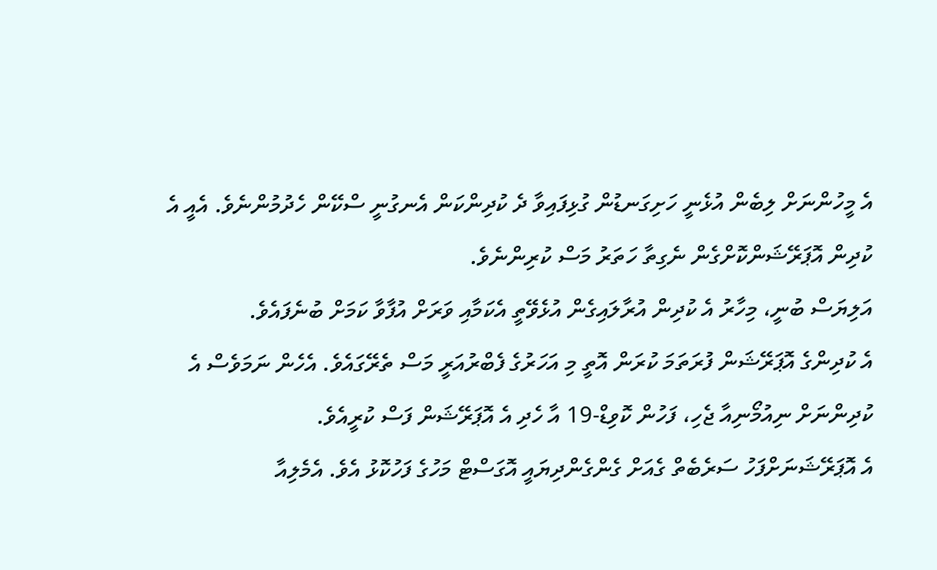އެ މީހުންނަށް ލިބެން އުޅެނީ ހަށިގަނޑުން ގުޅިފައިވާ ދެ ކުދިންކަން އެނގުނީ ސްކޭން ހެދުމުންނެވެ. އެއީ އެ ކުދިން އޮޕަރޭޝަންކޮށްގެން ނެގިތާ ހަތަރު މަސް ކުރިންނެވެ.
އަލިޔަސް ބުނީ، މިހާރު އެ ކުދިން އުރާލައިގެން އުޅެވޭތީ އެކަމާއި ވަރަށް އުފާވާ ކަމަށް ބުނެފައެވެ.
އެ ކުދިންގެ އޮޕަރޭޝަން ފުރަތަމަ ކުރަން އޮތީ މި އަހަރުގެ ފެބްރުއަރީ މަސް ތެރޭގައެވެ. އެހެން ނަމަވެސް އެ ކުދިންނަށް ނިއުމޯނިއާ ޖެހި، ފަހުން ކޮވިޑް-19 އާ ހެދި އެ އޮޕަރޭޝަން ފަސް ކުރީއެވެ.
އެ އޮޕަރޭޝަނަށްފަހު ސަރެބެތް ގެއަށް ގެންގެންދިޔައީ އޮގަސްޓް މަހުގެ ފަހުކޮޅު އެވެ. އެމެލިއާ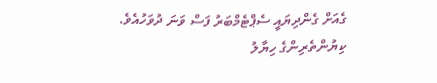ގެއަށް ގެންދިޔައީ ސެޕްޓެމްބަރު ފަސް ވަނަ ދުވަހުއެވެ.
ކިޔުންތެރިންގެ ހިޔާލު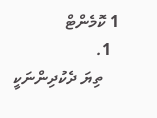1 ކޮމެންޓް
  1.
    ތިޔަ ދެކުދިންނަކީ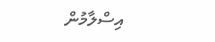އިސްލާމުން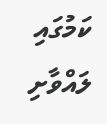ކަމުގައި ލައްވާށި